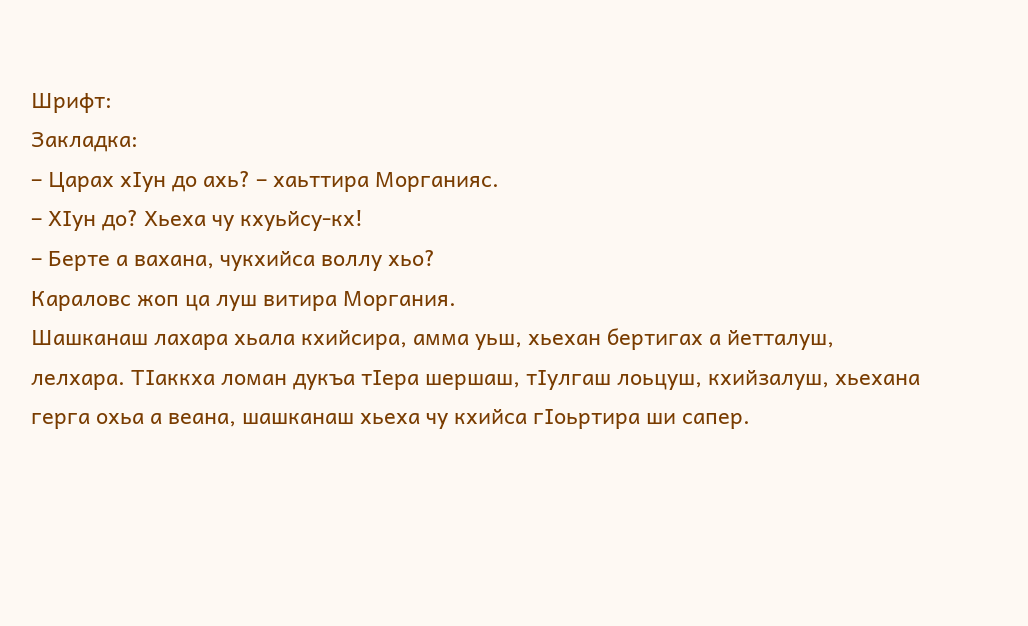Шрифт:
Закладка:
– Царах хIун до ахь? – хаьттира Морганияс.
– ХIун до? Хьеха чу кхуьйсу-кх!
– Берте а вахана, чукхийса воллу хьо?
Караловс жоп ца луш витира Моргания.
Шашканаш лахара хьала кхийсира, амма уьш, хьехан бертигах а йетталуш, лелхара. ТIаккха ломан дукъа тIера шершаш, тIулгаш лоьцуш, кхийзалуш, хьехана герга охьа а веана, шашканаш хьеха чу кхийса гIоьртира ши сапер.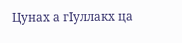Цунах а гIуллакх ца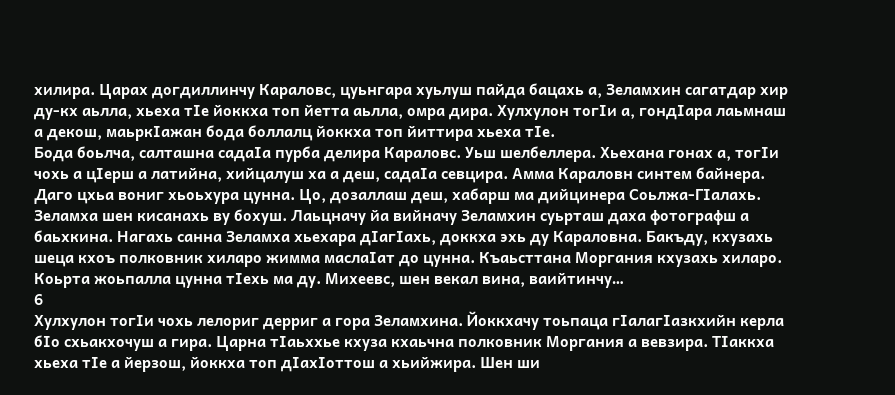хилира. Царах догдиллинчу Караловс, цуьнгара хуьлуш пайда бацахь а, Зеламхин сагатдар хир ду-кх аьлла, хьеха тIe йоккха топ йетта аьлла, омра дира. Хулхулон тогIи а, гондIара лаьмнаш а декош, маьркIажан бода боллалц йоккха топ йиттира хьеха тIе.
Бода боьлча, салташна садаIа пурба делира Караловс. Уьш шелбеллера. Хьехана гонах а, тогIи чохь а цIерш а латийна, хийцалуш ха а деш, садаIа севцира. Амма Караловн синтем байнера. Даго цхьа вониг хьоьхура цунна. Цо, дозаллаш деш, хабарш ма дийцинера Соьлжа-ГIалахь. Зеламха шен кисанахь ву бохуш. Лаьцначу йа вийначу Зеламхин суьрташ даха фотографш а баьхкина. Нагахь санна Зеламха хьехара дIагIахь, доккха эхь ду Караловна. Бакъду, кхузахь шеца кхоъ полковник хиларо жимма маслаIат до цунна. Къаьсттана Моргания кхузахь хиларо. Коьрта жоьпалла цунна тIехь ма ду. Михеевс, шен векал вина, ваийтинчу…
6
Хулхулон тогIи чохь лелориг дерриг а гора Зеламхина. Йоккхачу тоьпаца гIалагIазкхийн керла бIо схьакхочуш а гира. Царна тIаьххье кхуза кхаьчна полковник Моргания а вевзира. ТIаккха хьеха тIе а йерзош, йоккха топ дIахIоттош а хьийжира. Шен ши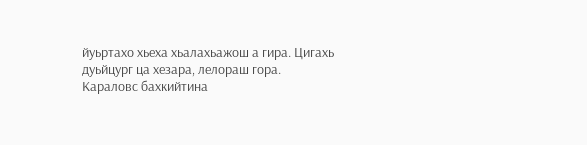йуьртахо хьеха хьалахьажош а гира. Цигахь дуьйцург ца хезара, лелораш гора.
Караловс бахкийтина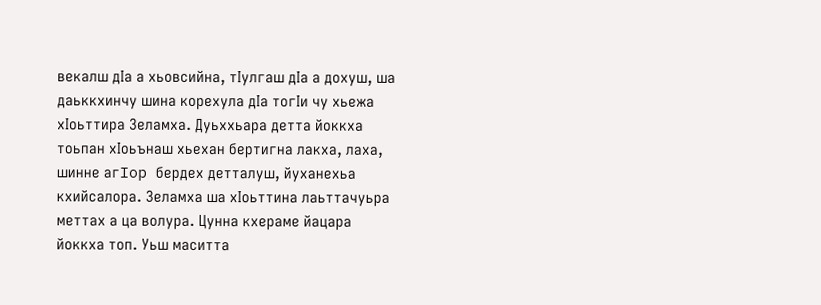векалш дIа а хьовсийна, тIулгаш дIа а дохуш, ша даьккхинчу шина корехула дIа тогIи чу хьежа хIоьттира Зеламха. Дуьххьара детта йоккха тоьпан хIоьънаш хьехан бертигна лакха, лаха, шинне aгIop бердех детталуш, йуханехьа кхийсалора. Зеламха ша хIоьттина лаьттачуьра меттах а ца волура. Цунна кхераме йацара йоккха топ. Уьш маситта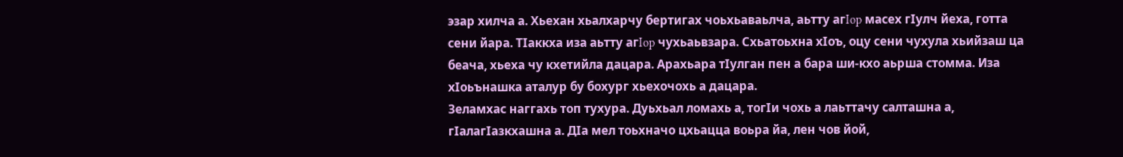эзар хилча а. Хьехан хьалхарчу бертигах чоьхьаваьлча, аьтту aгIop масех гIулч йеха, готта сени йара. ТIаккха иза аьтту aгIop чухьаьвзара. Схьатоьхна хIоъ, оцу сени чухула хьийзаш ца беача, хьеха чу кхетийла дацара. Арахьара тIулган пен а бара ши-кхо аьрша стомма. Иза хIоьънашка аталур бу бохург хьехочохь а дацара.
Зеламхас наггахь топ тухура. Дуьхьал ломахь а, тогIи чохь а лаьттачу салташна а, гIалагIазкхашна а. ДIа мел тоьхначо цхьацца воьра йа, лен чов йой,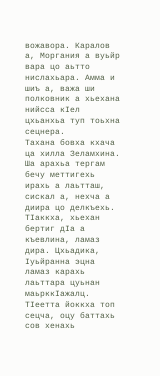вожавора. Каралов а, Моргания а вуьйр вара цо аьтто нислахьара. Амма и шиъ а, важа ши полковник а хьехана нийсса кIел цхьанхьа туп тоьхна сецнера.
Тахана бовха кхача ца хилла Зеламхина. Ша арахьа тергам бечу меттигехь ирахь а лаьтташ, сискал а, нехча а диира цо делкъехь. ТIаккха, хьехан бертиг дIа а къевлина, ламаз дира. Цхьадика, Iуьйранна эцна ламаз карахь лаьттара цуьнан маьрккIажалц. ТIеетта йоккха топ сецча, оцу баттахь сов хенахь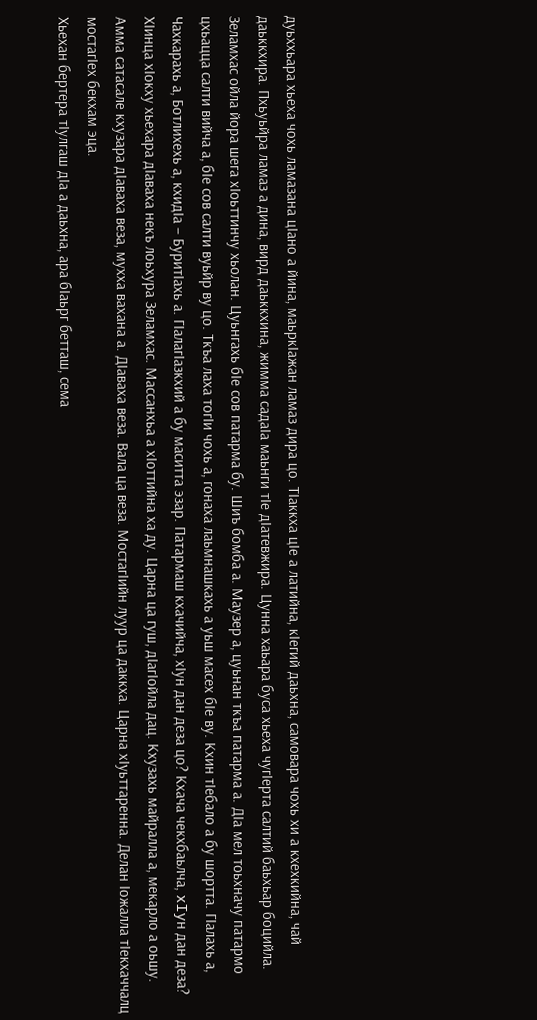дуьххьара хьеха чохь ламазана цIано а йина, маьркIажан ламаз дира цо. ТIаккха цIе а латийна, кIегий даьхна, самовара чохь хи а кхехкийна, чай даьккхира. Пхьуьйра ламаз а дина, вирд даьккхина, жимма садаIа маьнги тIе дIатевжира. Цунна хаьара буса хьеха чугIерта салтий баьхьар боцийла.
Зеламхас ойла йора шега хIоьттинчу хьолан. Цуьнгахь бIе сов патарма бу. Шиъ бомба а. Маузер а, цуьнан ткъа патарма а. ДIа мел тоьхначу патармо цхьацца салти вийча а, бIе сов салти вуьйр ву цо. Ткъа лаха тогIи чохь а, гонаха лаьмнашкахь а уьш масех бIе ву. Кхин тIебало а бу шортта. ГIалахь а, Чахкарахь а, Ботлихехь а, кхидIа – БуритIахь а. ГIалагIазкхий а бу маситта эзар. Патармаш кхачийча, хIyн дан деза цо? Кхача чекхбаьлча, xIyн дан деза?
ХIинца хIокху хьехара дIаваха некъ лоьхура Зеламхас. Массанхьа а хIоттийна ха ду. Царна ца гуш, дIагIойла дац. Кхузахь майралла а, мекарло а оьшу. Амма сатасале кхузара дIаваха веза, мухха вахана а. ДIаваха веза. Вала ца веза. МостагIийн луур ца даккха. Царна хIуьттаренна. Делан Iожалла тIекхаччалц мостагIех бекхам эца.
Хьехан бертера тIулгаш дIа а даьхна, ара бIаьрг бетташ, сема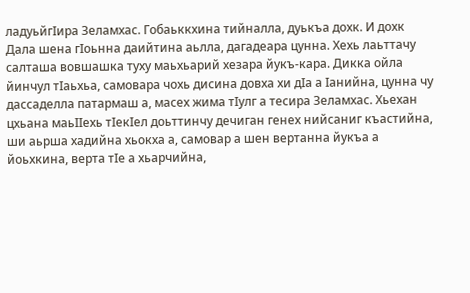ладуьйгIира Зеламхас. Гобаьккхина тийналла, дуькъа дохк. И дохк Дала шена гIоьнна даийтина аьлла, дагадеара цунна. Хехь лаьттачу салташа вовшашка туху маьхьарий хезара йукъ-кара. Дикка ойла йинчул тIаьхьа, самовара чохь дисина довха хи дIа а Iанийна, цунна чу дассаделла патармаш а, масех жима тIулг а тесира Зеламхас. Хьехан цхьана маьIIехь тIекIел доьттинчу дечиган генех нийсаниг къастийна, ши аьрша хадийна хьокха а, самовар а шен вертанна йукъа а йоьхкина, верта тIе а хьарчийна,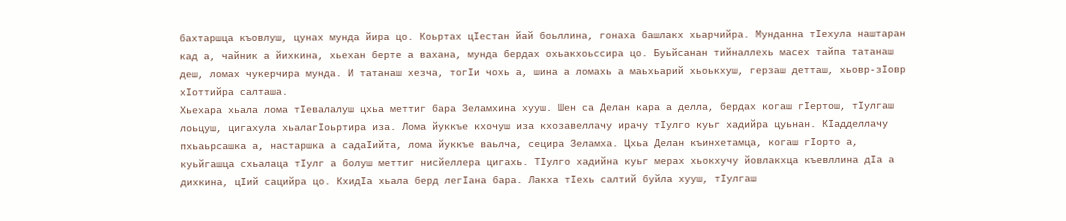бахтаршца къовлуш, цунах мунда йира цо. Коьртах цIестан йай боьллина, гонаха башлакх хьарчийра. Мунданна тIехула наштаран кад а, чайник а йихкина, хьехан берте а вахана, мунда бердах охьакхоьссира цо. Буьйсанан тийналлехь масех тайпа татанаш деш, ломах чукерчира мунда. И татанаш хезча, тогIи чохь а, шина а ломахь а маьхьарий хьоькхуш, герзаш детташ, хьовр-зIовр хIоттийра салташа.
Хьехара хьала лома тIевалалуш цхьа меттиг бара Зеламхина хууш. Шен са Делан кара а делла, бердах когаш гIертош, тIулгаш лоьцуш, цигахула хьалагIоьртира иза. Лома йуккъе кхочуш иза кхозавеллачу ирачу тIулго куьг хадийра цуьнан. КIадделлачу пхьаьрсашка а, настаршка а садаIийта, лома йуккъе ваьлча, сецира Зеламха. Цхьа Делан къинхетамца, когаш гIорто а, куьйгашца схьалаца тIулг а болуш меттиг нисйеллера цигахь. ТIулго хадийна куьг мерах хьокхучу йовлакхца къевллина дIа а дихкина, цIий сацийра цо. КхидIа хьала берд легIана бара. Лакха тIехь салтий буйла хууш, тIулгаш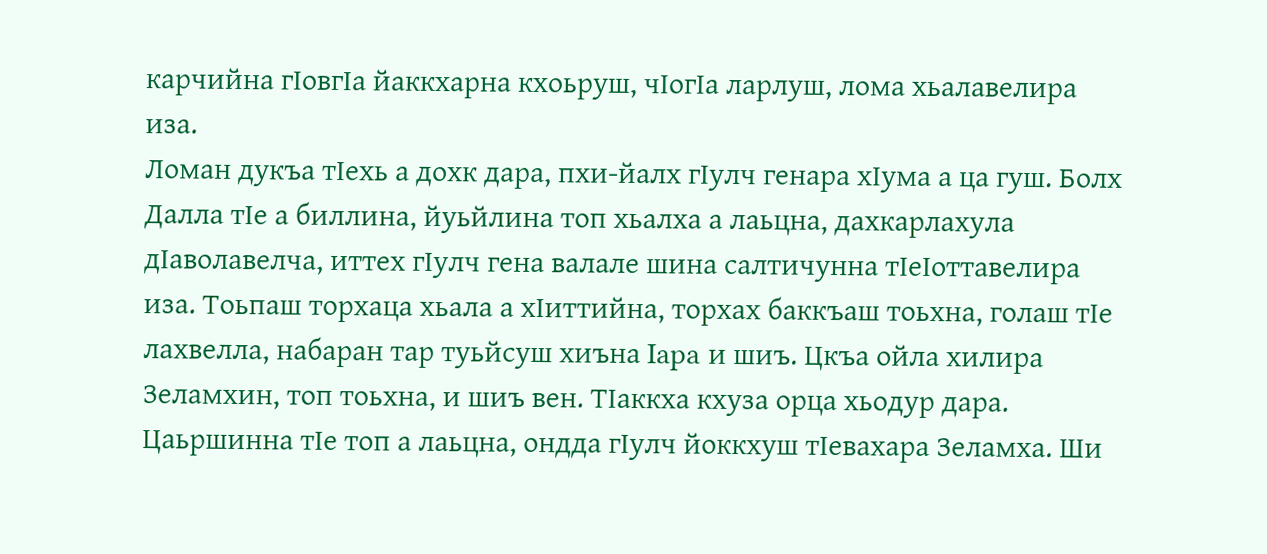карчийна гIовгIа йаккхарна кхоьруш, чIогIа ларлуш, лома хьалавелира иза.
Ломан дукъа тIехь а дохк дара, пхи-йалх гIулч генара хIума а ца гуш. Болх Далла тIе а биллина, йуьйлина топ хьалха а лаьцна, дахкарлахула дIаволавелча, иттех гIулч гена валале шина салтичунна тIеIоттавелира иза. Тоьпаш торхаца хьала а хIиттийна, торхах баккъаш тоьхна, голаш тIе лахвелла, набаран тар туьйсуш хиъна Iapa и шиъ. Цкъа ойла хилира Зеламхин, топ тоьхна, и шиъ вен. ТIаккха кхуза орца хьодур дара. Цаьршинна тIе топ а лаьцна, ондда гIулч йоккхуш тIевахара Зеламха. Ши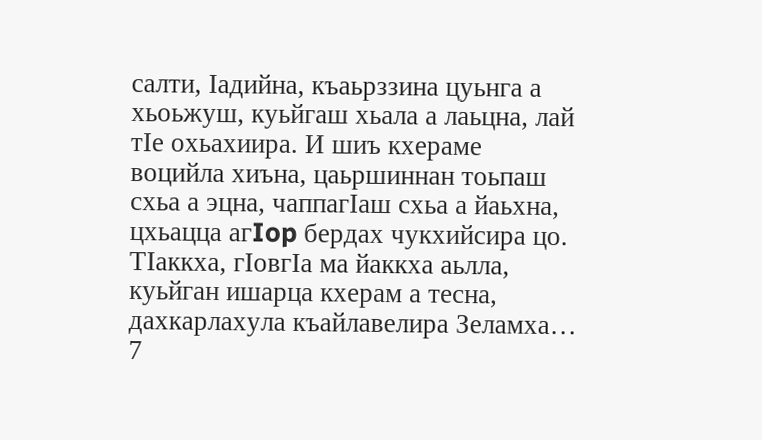салти, Iадийна, къаьрззина цуьнга а хьоьжуш, куьйгаш хьала а лаьцна, лай тIе охьахиира. И шиъ кхераме воцийла хиъна, цаьршиннан тоьпаш схьа а эцна, чаппагIаш схьа а йаьхна, цхьацца aгIop бердах чукхийсира цо. ТIаккха, гIoвгIa ма йаккха аьлла, куьйган ишарца кхерам а тесна, дахкарлахула къайлавелира Зеламха…
7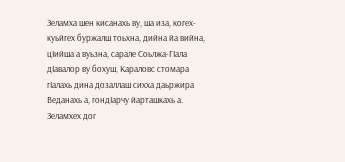Зеламха шен кисанахь ву, ша иза, когех-куьйгех буржалш тоьхна, дийна йа вийна, цIийша а вуьзна, сарале Соьлжа-ГIала дIавалор ву бохуш, Караловс стомара гIaлахь дина дозаллаш сихха даьржира Веданахь а, гондIарчу йарташкахь а. Зеламхех дог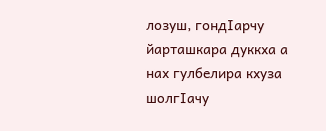лозуш, гондIарчу йарташкара дуккха а нах гулбелира кхуза шолгIачу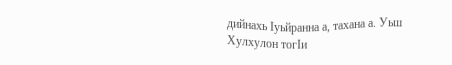дийнахь Iуьйранна а, тахана а. Уьш Хулхулон тогIи